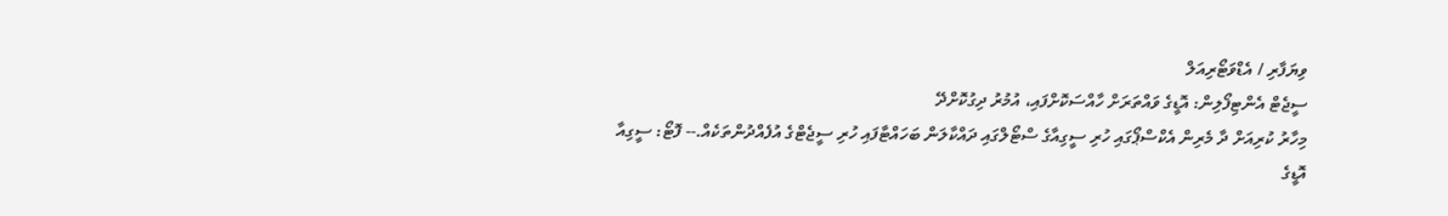ވިޔަފާރި / އެޑްވަޓޯރިއަލް
ސީޖެޓް އެންޓިފޯލިން: އޮޑީގެ ވައްތަރަށް ހާއްސަކޮށްފައި، އުމުރު ދިގުކޮށްދޭ
މިހާރު ކުރިއަށް ދާ މެރިން އެކްސްޕޯގައި ހުރި ސީގިއާގެ ސްޓޯލްގައި ދައްކާލަން ބަހައްޓާފައި ހުރި ސީޖެޓްގެ އުފެއްދުންތަކެއް.-- ފޮޓޯ: ސީގިއާ
އޮޑީގެ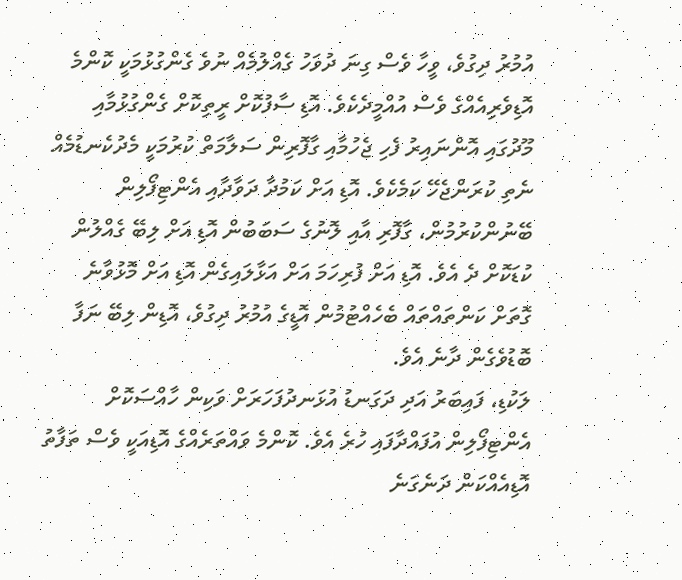އުމުރު ދިގުވެ، ވީހާ ވެސް ގިނަ ދުވަހު ގެއްލުމެއް ނުވެ ގެންގުޅުމަކީ ކޮންމެ އޮޑިވެރިއެއްގެ ވެސް އުއްމީދެކެވެ. އޮޑި ސާފުކޮށް ރީތިކޮށް ގެންގުޅުމާއި މޫދުގައި އޮންނައިރު ފެހި ޖެހުމާއި ގާފޮރިން ސަލާމަތް ކުރުމަކީ މެދުކެނޑުމެއް ނެތި ކުރަންޖެހޭ ކަމެކެވެ. އޮޑި އަށް ކަމުދާ ދަވާދާއި އެންޓިފޯލިން ބޭނުންކުރުމުން، ގާފޮރި އާއި ލޮނުގެ ސަބަބުން އޮޑި އަށް ލިބޭ ގެއްލުން ކުޑަކޮށް ދެ އެވެ. އޮޑި އަށް ފުރިހަމަ އަށް އަޅާލައިގެން އޮޑި އަށް މޮޅުވާނެ ގޮތަށް ކަންތައްތައް ބެހެއްޓުމުން އޮޑީގެ އުމުރު ދިގުވެ، އޮޑިން ލިބޭ ނަފާ ބޮޑުވެގެން ދާނެ އެވެ.
ލަކުޑި، ފައިބަރު އަދި ދަގަނޑު އުޅަނދުފަހަރަށް ވަކިން ހާއްސަކޮށް އެންޓިފޯލިން އުފައްދާފައި ހުރެ އެވެ. ކޮންމެ ވައްތަރެއްގެ އޮޑިއަކީ ވެސް ތަފާތު އޮޑިއެއްކަން ދަނެގަނެ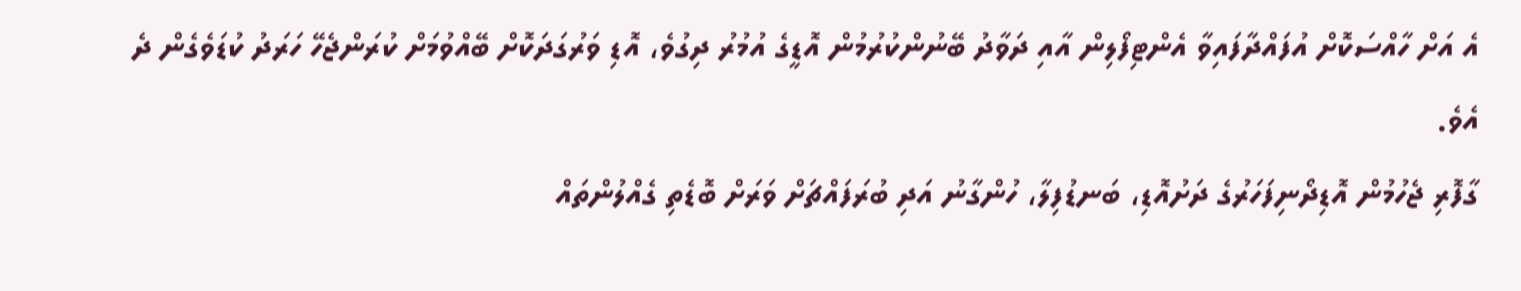އެ އަށް ހާއްސަކޮށް އުފައްދާފައިވާ އެންޓިފޯލިން އާއި ދަވާދު ބޭނުންކުރުމުން އޮޑީގެ އުމުރު ދިގުވެ، އޮޑި ވަރުގަދަކޮށް ބޭއްވުމަށް ކުރަންޖެހޭ ހަރަދު ކުޑަވެގެން ދެ އެވެ.
ގާފޮރި ޖެހުމުން އޮޑިދޯނިފަހަރުގެ ދަށުއޮޑި، ބަނޑުފިލާ، ހުންގާނު އަދި ބުރަފައްޗަށް ވަރަށް ބޮޑެތި ގެއްލުންތައް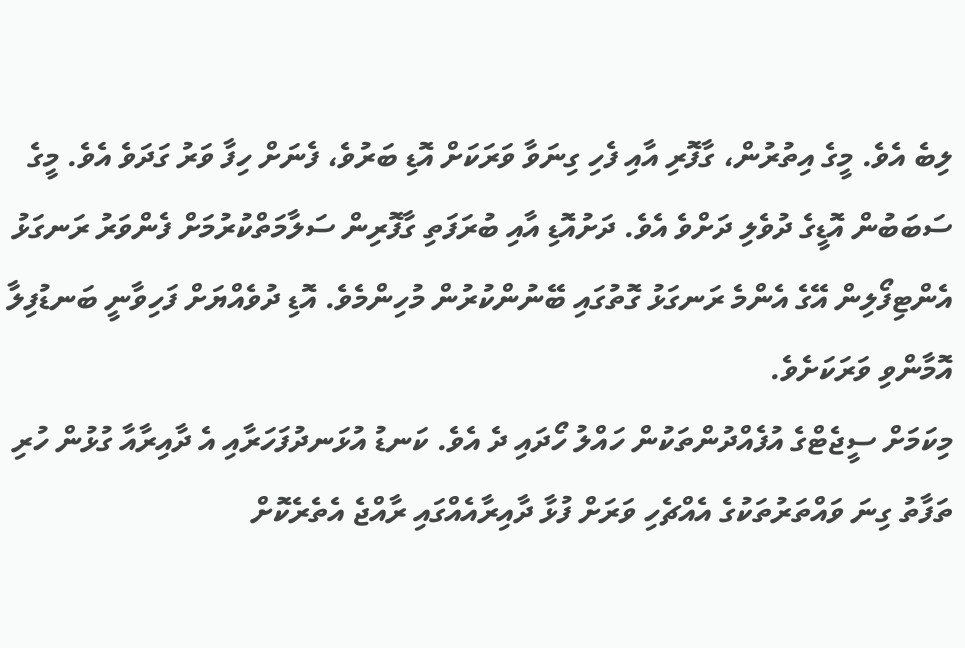ލިބެ އެވެ. މީގެ އިތުރުން، ގާފޮރި އާއި ފެހި ގިނަވާ ވަރަކަށް އޮޑި ބަރުވެ، ފެނަށް ހިފާ ވަރު ގަދަވެ އެވެ. މީގެ ސަބަބުން އޮޑީގެ ދުވެލި ދަށްވެ އެވެ. ދަށުއޮޑި އާއި ބުރަފަތި ގާފޮރިން ސަލާމަތްކުރުމަށް ފެންވަރު ރަނގަޅު އެންޓިފޯލިން އޭގެ އެންމެ ރަނގަޅު ގޮތުގައި ބޭނުންކުރުން މުހިންމެވެ. އޮޑި ދުވެއްޔަށް ފަހިވާނީ ބަނޑުފިލާ އޮމާންވި ވަރަކަށެވެ.
މިކަމަށް ސީޖެޓްގެ އުފެއްދުންތަކުން ހައްލު ހޯދައި ދެ އެވެ. ކަނޑު އުޅަނދުފަހަރާއި އެ ދާއިރާއާ ގުޅުން ހުރި ތަފާތު ގިނަ ވައްތަރުތަކުގެ އެއްޗެހި ވަރަށް ފުޅާ ދާއިރާއެއްގައި ރާއްޖެ އެތެރެކޮށް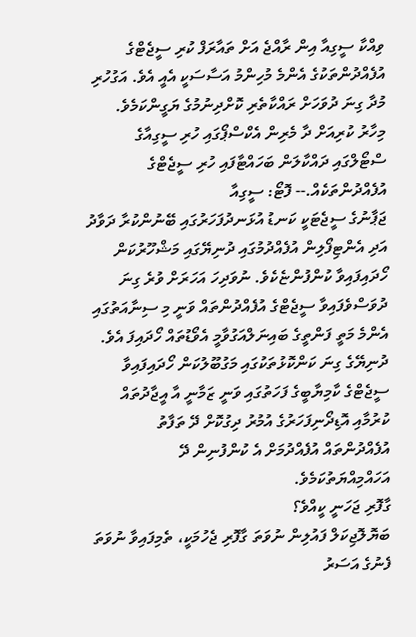ވިއްކާ ސީގިއާ އިން ރާއްޖެ އަށް ތައާރަފް ކުރި ސީޖެޓްގެ އުފެއްދުންތަކުގެ އެންމެ މުހިންމު އަސާސަކީ އެއީ އެވެ. އަގުހުރި މުދާ ގިނަ ދުވަހަށް ރައްކާތެރި ކޮށްދިނުމުގެ ޔަގީންކަމެވެ.
މިހާރު ކުރިއަށް ދާ މެރިން އެކްސްޕޯގައި ހުރި ސީގިއާގެ ސްޓޯލްގައި ދައްކާލަން ބަހައްޓާފައި ހުރި ސީޖެޓްގެ އުފެއްދުންތަކެއް.-- ފޮޓޯ: ސީގިއާ
ޖަޕާނުގެ ސީޖެޓަކީ ކަނޑު އުޅަނދުފަހަރުގައި ބޭނުންކުރާ ދަވާދު އަދި އެންޓިފޯލިން އުފެއްދުމުގައި ދުނިޔޭގައި މަޝްހޫރުކަން ހޯދައިފައިވާ ކުންފުންޏެކެވެ. ނުވަދިހަ އަހަރަށް ވުރެ ގިނަ ދުވަސްވެފައިވާ ސީޖެޓްގެ އުފެއްދުންތައް ވަނީ މި ސިނާއަތުގައި އެންމެ މަތީ ފަންތީގެ ބައިނަލްއަގުވާމީ އެވޯޑުތައް ހޯދައިފަ އެވެ. ދުނިޔޭގެ ގިނަ ކަންކޮޅުތަކުގައި މަގުބޫލުކަން ހޯދައިފައިވާ ސީޖެޓްގެ ކާމިޔާބީގެ ފަހަތުގައި ވަނީ ޒަމާނީ އާ އީޖާދުތައް ކުރުމާއި އޮޑިދޯނިފަހަރުގެ އުމުރު ދިގުކޮށް ދޭ ތަފާތު އުފެއްދުންތައް އުފެއްދުމަށް އެ ކުންފުނިން ދޭ އަހައްމިއްޔަތުކަމެވެ.
ގާފޮރި ޖަހަނީ ކީއްވެ؟
ބަޔޮލޮޖިކަލް ފައުލިން ނުވަތަ ގާފޮރި ޖެހުމަކީ، ތެމިފައިވާ ނުވަތަ ފެނުގެ އަސަރު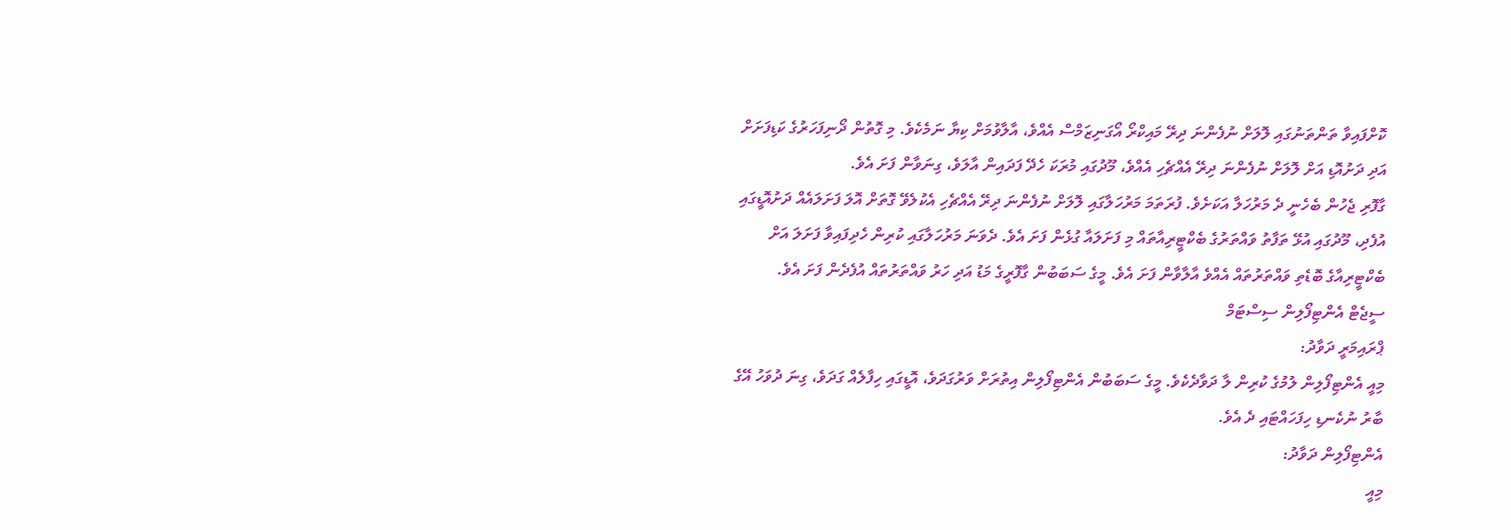ކޮށްފައިވާ ތަންތަނުގައި ލޮލަށް ނުފެންނަ ދިރޭ މައިކްރޯ އޯގަނިޒަމްސް އެއްވެ، އާލާވުމަށް ކިޔާ ނަމެކެވެ. މި ގޮތުން ދޯނިފަހަރުގެ ކަޑިފަށަށް އަދި ދަށުއޮޑި އަށް ލޮލަށް ނުފެންނަ ދިރޭ އެއްޗެހި އެއްވެ، މޫދުގައި މުރަކަ ހެދޭ ފަދައިން އާލަވެ، ގިނަވާން ފަށަ އެވެ.
ގާފޮރި ޖެހުން ބެހެނީ ދެ މަރުހަލާ އަކަށެވެ. ފުރަތަމަ މަރުހަލާގައި ލޮލަށް ނުފެންނަ ދިރޭ އެއްޗެހި އެކުލެވޭ ގޮތަށް އޮލަ ފަށަލައެއް ދަށުއޮޑީގައި އުފެދި، މޫދުގައި އުޅޭ ތަފާތު ވައްތަރުގެ ބެކްޓީރިއާތައް މި ފަށަލައާ ގުޅެން ފަށަ އެވެ. ދެވަނަ މަރުހަލާގައި ކުރިން ހެދިފައިވާ ފަށަލަ އަށް ބެކްޓީރިއާގެ ބޮޑެތި ވައްތަރުތައް އެއްވެ އާލާވާން ފަށަ އެވެ. މީގެ ސަބަބުން ގާފޮރީގެ މަޑު އަދި ހަރު ވައްތަރުތައް އުފެދެން ފަށަ އެވެ.
ސީޖެޓް އެންޓިފޯލިން ސިސްޓަމް
ޕްރައިމަރީ ދަވާދު:
މިއީ އެންޓިފޯލިން ލުމުގެ ކުރިން ލާ ދަވާދެކެވެ. މީގެ ސަބަބުން އެންޓިފޯލިން އިތުރަށް ވަރުގަދަވެ، އޮޑީގައި ހިފާލެއް ގަދަވެ، ގިނަ ދުވަހު އޭގެ ބާރު ނުކެނޑި ހިފަހައްޓައި ދެ އެވެ.
އެންޓިފޯލިން ދަވާދު:
މިއީ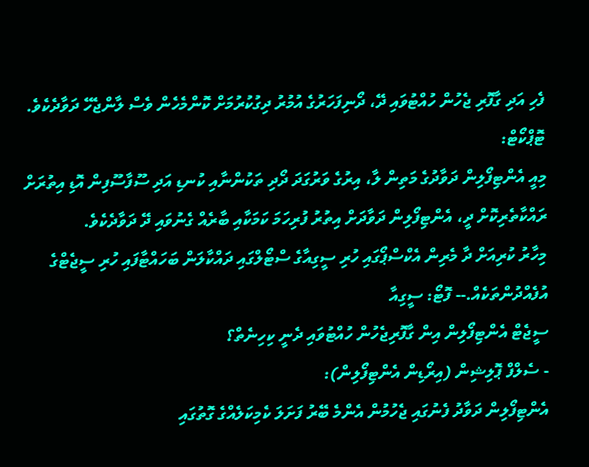ފެހި އަދި ގާފޮރި ޖެހުން ހުއްޓުވައި ދޭ، ދޯނިފަހަރުގެ އުމުރު ދިގުކުރުމަށް ކޮންމެހެން ވެސް ލާންޖެހޭ ދަވާދެކެވެ.
ޓޮޕްކޯޓް:
މިއީ އެންޓިފޯލިން ދަވާދުގެ މަތިން ލާ، އިރުގެ ވަރުގަދަ ދޯދި ތަކުންނާއި ކުނޑި އަދި ސޫފާސޫފިން އޮޑި އިތުރަށް ރައްކާތެރިކޮށް ދީ، އެންޓިފޯލިން ދަވާދަށް އިތުރު ފުރިހަމަ ކަމަކާއި ބާރެއް ގެނުވައި ދޭ ދަވާދެކެވެ.
މިހާރު ކުރިއަށް ދާ މެރިން އެކްސްޕޯގައި ހުރި ސީގިއާގެ ސްޓޯލްގައި ދައްކާލަން ބަހައްޓާފައި ހުރި ސީޖެޓްގެ އުފެއްދުންތަކެއް.-- ފޮޓޯ: ސީގިއާ
ސީޖެޓް އެންޓިފޯލިން އިން ގާފޮރިޖެހުން ހުއްޓުވައި ދެނީ ކިހިނެތް؟
- ސެލްފް ޕޮލިޝިން (އިރޯޑިން އެންޓިފޯލިން):
އެންޓިފޯލިން ދަވާދު ފެނުގައި ޖެހުމުން އެންމެ ބޭރު ފަށަލަ ކެމިކަލެއްގެ ގޮތުގައި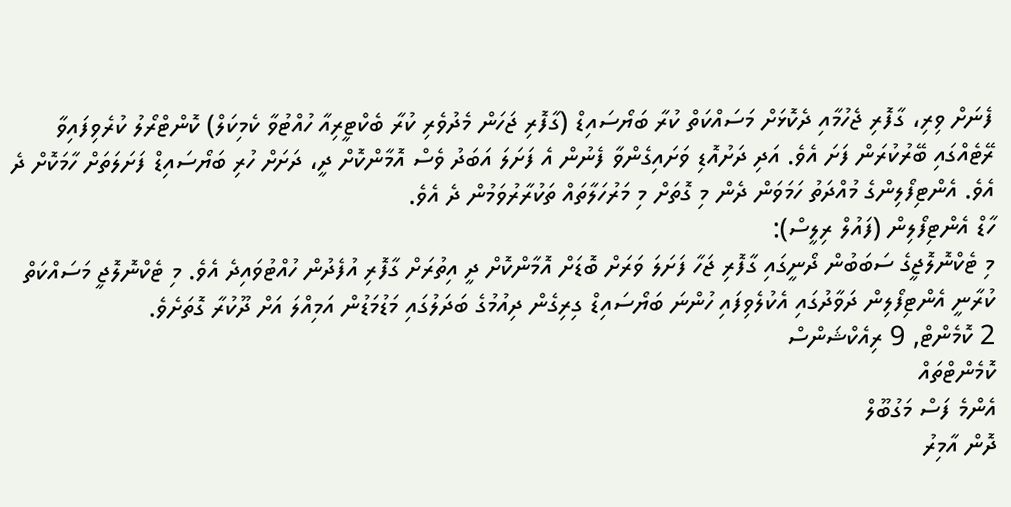ފެނަށް ވިރި، ގާފޮރި ޖެހުމާއި ދެކޮޅަށް މަސައްކަތް ކުރާ ބަޔޯސައިޑް (ގާފޮރި ޖަހަން މެދުވެރި ކުރާ ބެކްޓީރިއާ ހުއްޓުވާ ކެމިކަލް) ކޮންޓްރޯލު ކުރެވިފައިވާ ރޭޓެއްގައި ބޭރުކުރަން ފަށަ އެވެ. އަދި ދަށުއޮޑި ވަށައިގެންވާ ފެނުން އެ ފަށަލަ އަބަދު ވެސް އޮމާންކޮށް ދީ، ދަށަށް ހުރި ބަޔޯސައިޑް ފަށަލަތަށް ހާމަކޮށް ދެ އެވެ. އެންޓިފޯލިންގެ މުއްދަތު ހަމަވަން ދެން މި ގޮތަށް މި މަރުހަލާތައް ތަކުރާރުވަމުން ދެ އެވެ.
ހާޑް އެންޓިފޯލިން (ފައުލް ރިލީސް):
މި ޓެކްނޮލޮޖީގެ ސަބަބުން ދޯނީގައި ގާފޮރި ޖަހާ ފަށަލަ ވަރަށް ބޮޑަށް އޮމާންކޮށް ދީ އިތުރަށް ގާފޮރި އުފެދުން ހުއްޓުވައިދެ އެވެ. މި ޓެކްނޮލޮޖީ މަސައްކަތް ކުރާނީ އެންޓިފޯލިން ދަވާދުގައި އެކުލެވިފައި ހުންނަ ބަޔޯސައިޑް ގިރިގެން ދިއުމުގެ ބަދަލުގައި މަޑުމަޑުން އަމިއްލަ އަށް ދޫކުރާ ގޮތަށެވެ.
2 ކޮމެންޓް, 9 ރިއެކްޝަންސް
ކޮމެންޓްތައް
އެންމެ ފަސް މަގުބޫލް
ދޮން އާމިރު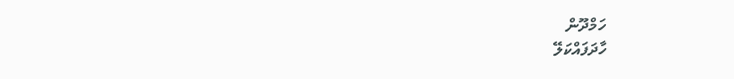ހަމްދޫން
ހާދަފައްކަލޭ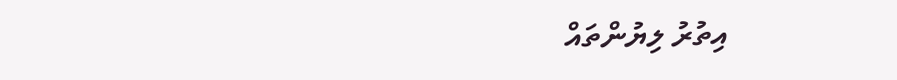އިތުރު ލިޔުންތައް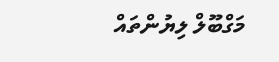މަގްބޫލް ލިޔުންތައް